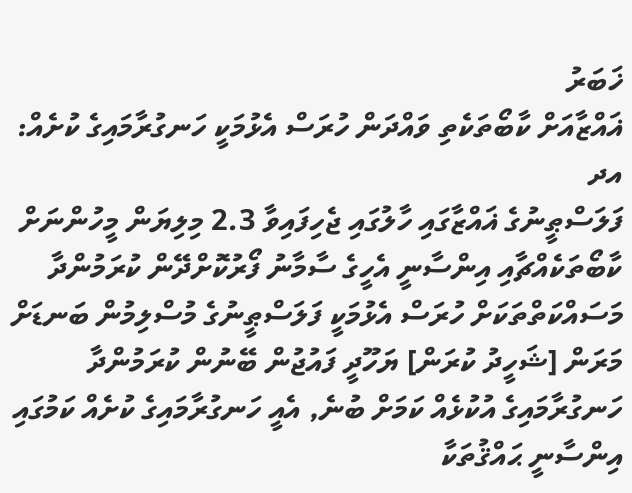ޚަބަރު
ޣައްޒާއަށް ކާބޯތަކެތި ވައްދަން ހުރަސް އެޅުމަކީ ހަނގުރާމައިގެ ކުށެއް: އދ
ފަލަސްޠީނުގެ ޣައްޒާގައި ހާލުގައި ޖެހިފައިވާ 2.3 މިލިޔަން މީހުންނަށް ކާބޯތަކެއްޗާއި އިންސާނީ އެހީގެ ސާމާނު ފޯރުކޮށްދޭން ކުރަމުންދާ މަސައްކަތްތަކަށް ހުރަސް އެޅުމަކީ ފަލަސްޠީނުގެ މުސްލިމުން ބަނޑަށް މަރަން [ޝަހީދު ކުރަން] ޔަހޫދީ ފައުޖުން ބޭނުން ކުރަމުންދާ ހަނގުރާމައިގެ އުކުޅެއް ކަމަށް ބުނެ, އެއީ ހަނގުރާމައިގެ ކުށެއް ކަމުގައި އިންސާނީ ޙައްޤުތަކާ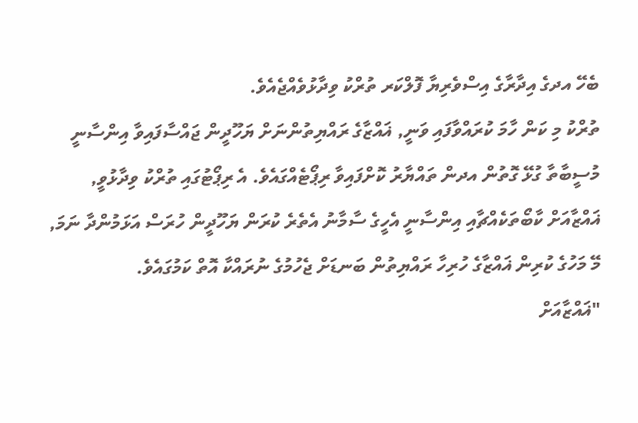ބެހޭ އދގެ އިދާރާގެ އިސްވެރިޔާ ފޮލްކަރ ތުރްކު ވިދާޅުވެއްޖެއެވެ.
ތުރްކު މި ކަން ހާމަ ކުރައްވާފައި ވަނީ, ޣައްޒާގެ ރައްޔިތުންނަށް ޔަހޫދީން ޖައްސާފައިވާ އިންސާނީ މުސީބާތާ ގުޅޭ ގޮތުން އދން ތައްޔާރު ކޮށްފައިވާ ރިޕޯޓެއްގައެވެ. އެ ރިޕޯޓުގައި ތުރްކު ވިދާޅުވީ, ޣައްޒާއަށް ކާބޯތަކެއްޗާއި އިންސާނީ އެހީގެ ސާމާނު އެތެރެ ކުރަން ޔަހޫދީން ހުރަސް އަޅަމުންދާ ނަމަ, މޭ މަހުގެ ކުރިން ޣައްޒާގެ ހުރިހާ ރައްޔިތުން ބަނޑަށް ޖެހުމުގެ ނުރައްކާ އޮތް ކަމުގައެވެ.
"ޣައްޒާއަށް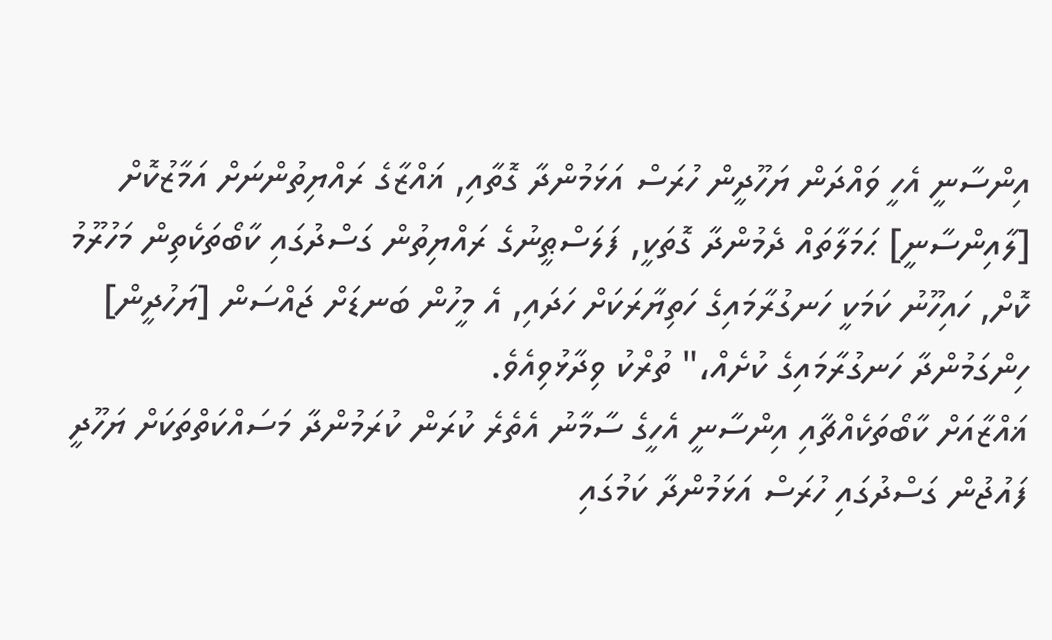އިންސާނީ އެހީ ވައްދަން ޔަހޫދީން ހުރަސް އަޅަމުންދާ ގޮތާއި, ޣައްޒާގެ ރައްޔިތުންނަށް އަމާޒުކޮށް [ލާއިންސާނީ] ޙަމަލާތައް ދެމުންދާ ގޮތަކީ, ފަލަސްޠީނުގެ ރައްޔިތުން ގަސްދުގައި ކާބޯތަކެތިން މަހުރޫމު ކޮށް, ހައިހޫނު ކަމަކީ ހަނގުރާމައިގެ ހަތިޔާރަކަށް ހަދައި, އެ މީހުން ބަނޑަށް ޖައްސަން [ޔަހުދީން] ހިންގަމުންދާ ހަނގުރާމައިގެ ކުށެއް،" ތުރްކު ވިދާޅުވިއެވެ.
ޣައްޒާއަށް ކާބޯތަކެއްޗާއި އިންސާނީ އެހީގެ ސާމާނު އެތެރެ ކުރަން ކުރަމުންދާ މަސައްކަތްތަކަށް ޔަހޫދީ ފައުޖުން ގަސްދުގައި ހުރަސް އަޅަމުންދާ ކަމުގައި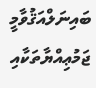ބައިނަލްއަޤުވާމީ ޖަމުޢިއްޔާތަކާއި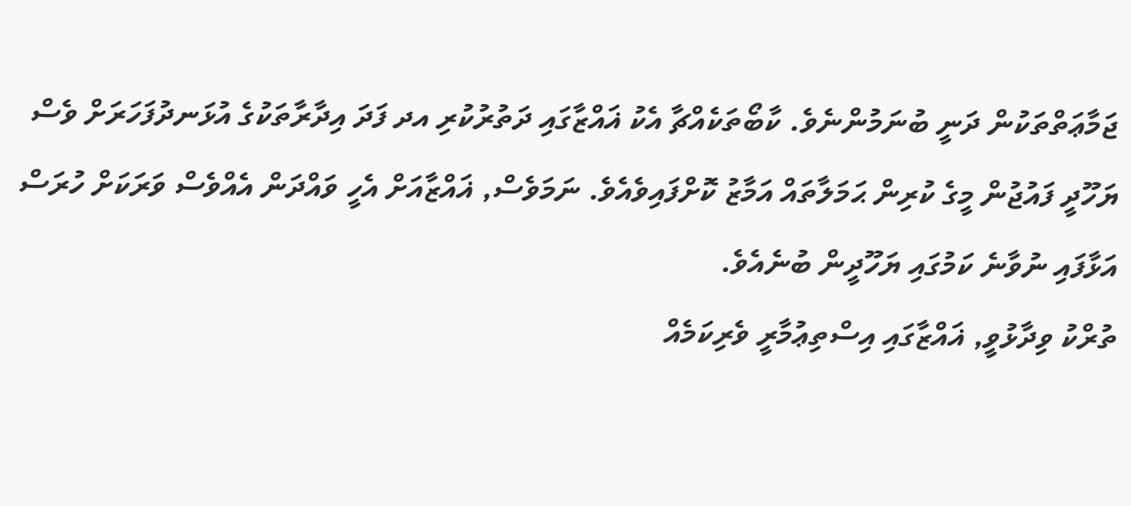ޖަމާޢަތްތަކުން ދަނީ ބުނަމުންނެވެ. ކާބޯތަކެއްޗާ އެކު ޣައްޒާގައި ދަތުރުކުރި އދ ފަދަ އިދާރާތަކުގެ އުޅަނދުފަހަރަށް ވެސް ޔަހޫދީ ފައުޖުން މީގެ ކުރިން ޙަމަލާތައް އަމާޒު ކޮށްފައިވެއެވެ. ނަމަވެސް, ޣައްޒާއަށް އެހީ ވައްދަން އެއްވެސް ވަރަކަށް ހުރަސް އަޅާފައި ނުވާނެ ކަމުގައި ޔަހޫދީން ބުނެއެވެ.
ތުރްކު ވިދާޅުވީ, ޣައްޒާގައި އިސްތިޢުމާރީ ވެރިކަމެއް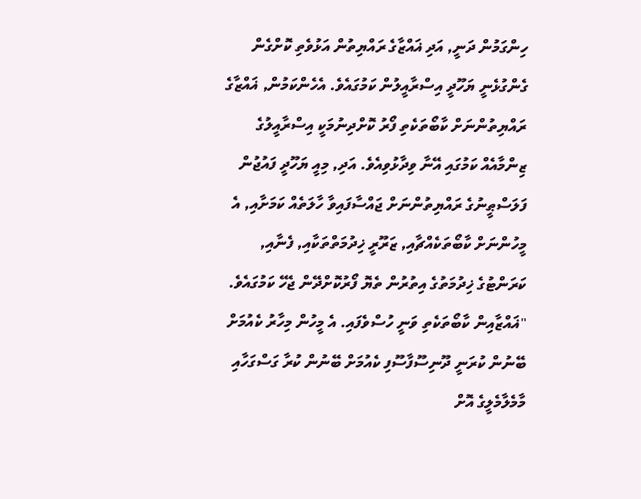ހިންގަމުން ދަނީ, އަދި ޣައްޒާގެ ރައްޔިތުން އަޅުވެތި ކޮށްގެން ގެންގުޅެނީ ޔަހޫދީ އިސްރާއީލުން ކަމުގައެވެ. އެހެންކަމުން, ޣައްޒާގެ ރައްޔިތުންނަށް ކާބޯތަކެތި ފޯރު ކޮށްދިނުމަކީ އިސްރާއީލުގެ ޒިންމާއެއް ކަމުގައި އޭނާ ވިދާޅުވިއެވެ. އަދި, މިއީ ޔަހޫދީ ފައުޖުން ފަލަސްޠީނުގެ ރައްޔިތުންނަށް ޖައްސާފައިވާ ހާލަތެއް ކަމަށާއި, އެ މީހުންނަށް ކާބޯތަކެއްޗާއި, ޒަރޫރީ ޚިދުމަތްތަކާއި, ފެނާއި, ކަރަންޓުގެ ޚިދުމަތުގެ އިތުރުން ތެޔޮ ފޯރުކޮށްދޭން ޖެހޭ ކަމުގައެވެ.
"ޣައްޒާއިން ކާބޯތަކެތި ވަނީ ހުސްވެފައި. އެ މީހުން މިހާރު ކެއުމަށް ބޭނުން ކުރަނީ ދޫނިސޫފާސޫފި ކެއުމަށް ބޭނުން ކުރާ ގަސްގަހާއި މާމެލާމެލީގެ އޮށް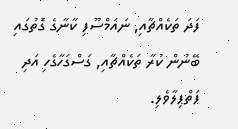ފަދަ ތަކެއްޗާއި, ނައަމްސޫފި ކާނާގެ ގޮތުގައި ބޭނުން ކުރާ ތަކެއްޗާއި, ގަސްގަހާގެހި އަދި ފަތްޕިލާވެލި.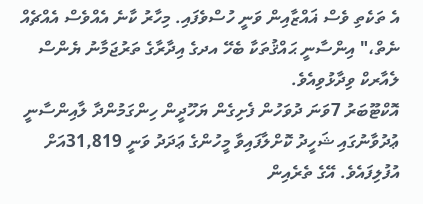އެ ތަކެތި ވެސް ޣައްޒާއިން ވަނީ ހުސްވެފައި. މިހާރު ކާނެ އެއްވެސް އެއްޗެއް ނެތް،" އިންސާނީ ޙައްޤުތަކާ ބެހޭ އދގެ އިދާރާގެ ތަރުޖަމާނު ޔެންސް ލެއާރކް ވިދާޅުވިއެވެ.
އޮކްޓޫބަރު 7ވަނަ ދުވަހުން ފެށިގެން ޔަހޫދީން ހިންގަމުންދާ ލާއިންސާނީ ޢުދުވާނުގައި ޝަހީދު ކޮށްލާފައިވާ މީހުންގެ ޢަދަދު ވަނީ 31,819އަށް އުފުލިފައެވެ. އޭގެ ތެރެއިން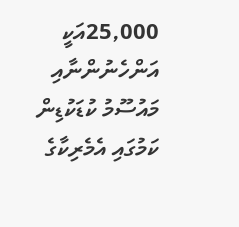25,000އަކީ އަންހެނުންނާއި މައުސޫމު ކުޑަކުޑިން ކަމުގައި އެމެރިކާގެ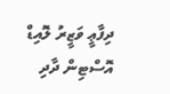ދިފާޢީ ވަޒީރު ލޮއިޑް އޮސްޓިން ދާދި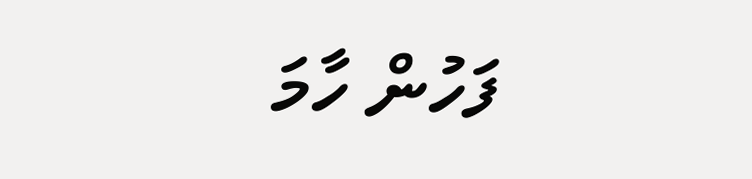ފަހުން ހާމަ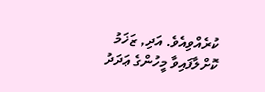ކުރެއްވިއެވެ. އަދި, ޒަޚަމު ކޮށްލާފައިވާ މީހުންގެ ޢަދަދު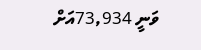ވަނީ 73,934އަށް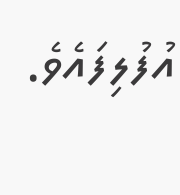އުފުލިފައެވެ.